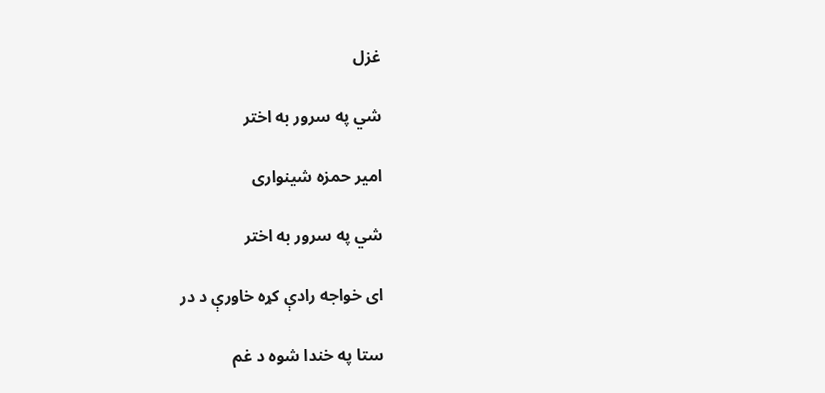غزل

شي په سرور به اختر

امیر حمزه شینواری

شي په سرور به اختر

ای خواجه رادې کړه خاورې د در

ستا په خندا شوه د غم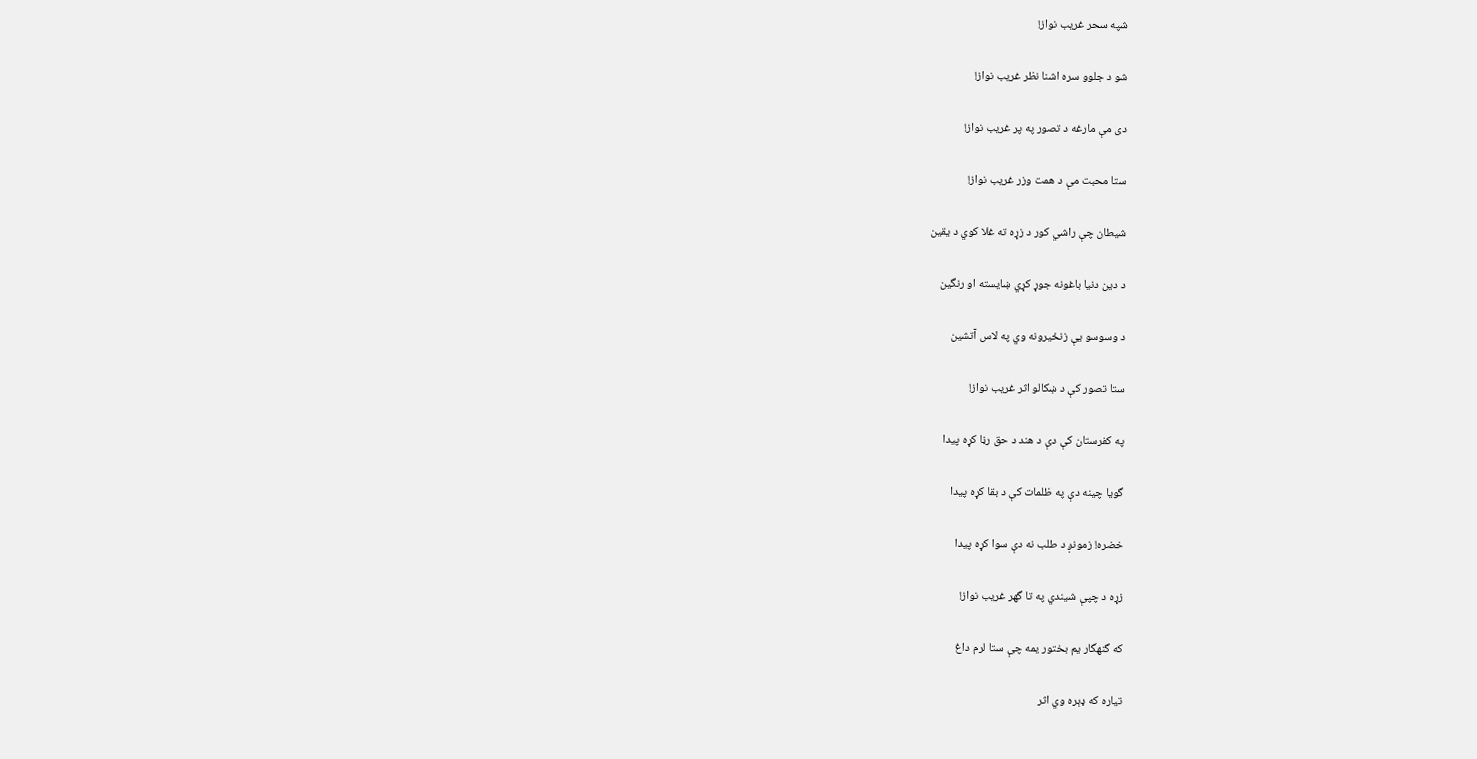شپه سحر غريب نواز!

شو د جلوو سره اشنا نظر غريب نواز!

دی مې مارغه د تصور په پر غريب نواز!

ستا محبت مې د همت وزر غريب نواز!

شيطان چې راشي کور د زړه ته غلا کوي د يقين

د دين دنيا باغونه جوړ کړي ښايسته او رنگين

د وسوسو يې زنځيرونه وي په لاس آتشين

ستا تصور کې د ښکالو اثر غريب نواز!

په کفرستان کې دې د هند د حق رڼا کړه پيدا

گويا چينه دې په ظلمات کې د بقا کړه پيدا

خضره! زمونږ د طلب نه دې سوا کړه پيدا

زړه د چپې شيندي په تا گهر غريب نواز!

که گنهگار يم بختور يمه چې ستا لرم داغ

تياره که ډېره وي اثر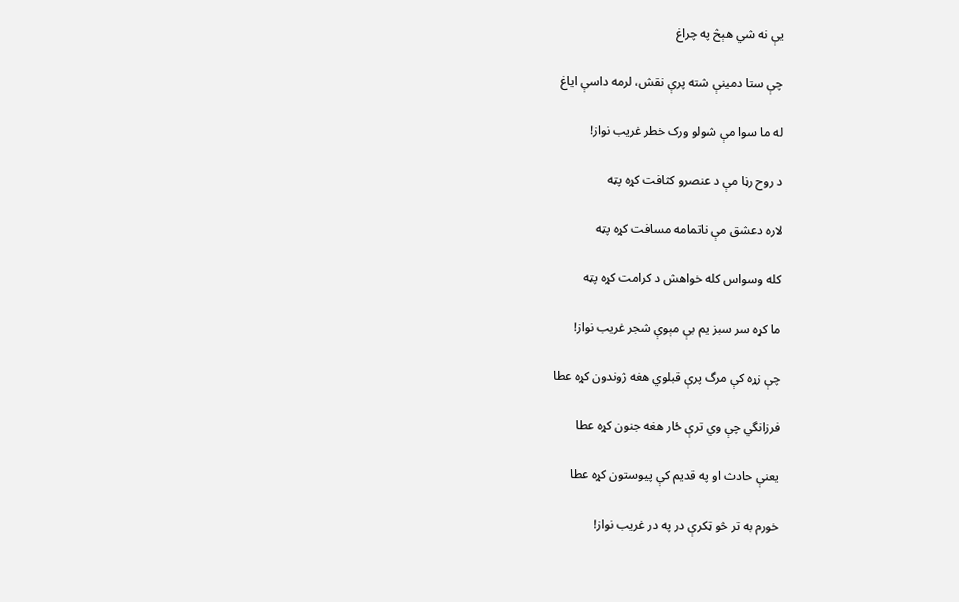يې نه شي هېڅ په چراغ

چې ستا دمينې شته پرې نقش، لرمه داسې اياغ

له ما سوا مې شولو ورک خطر غريب نواز!

د روح رڼا مې د عنصرو کثافت کړه پټه

لاره دعشق مې ناتمامه مسافت کړه پټه

کله وسواس کله خواهش د کرامت کړه پټه

ما کړه سر سبز يم بې مېوې شجر غريب نواز!

چې زړه کې مرگ پرې قبلوي هغه ژوندون کړه عطا

فرزانگي چې وي ترې ځار هغه جنون کړه عطا

يعنې حادث او په قديم کې پيوستون کړه عطا

خورم به تر څو ټکرې در په در غريب نواز!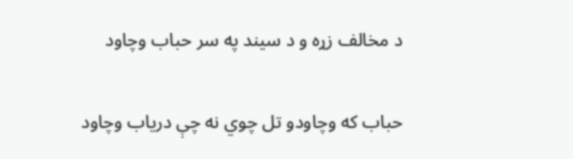د مخالف زړه و د سيند په سر حباب وچاود

حباب که وچاودو تل چوي نه چې درياب وچاود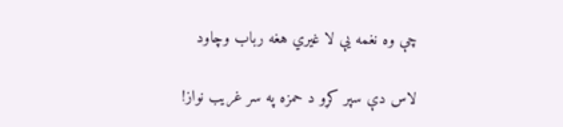چې وه نغمه يې لا غيري هغه رباب وچاود

لاس دې سپر کړو د حمزه په سر غريب نواز!